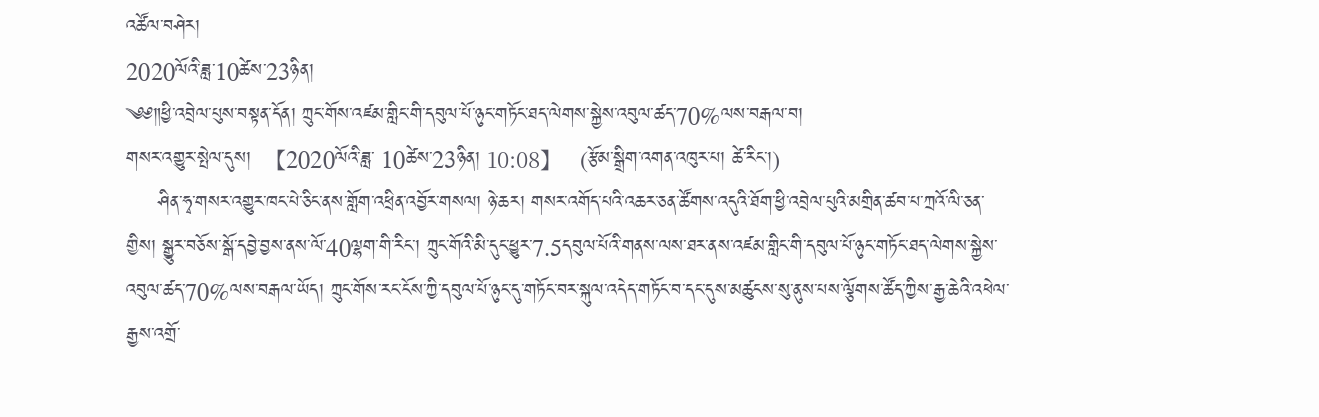འཚོལ་བཤེར།
2020ལོའི་ཟླ་10ཚེས་23ཉིན།
༄༅༎ཕྱི་འབྲེལ་པུས་བསྟན་དོན། ཀྲུང་གོས་འཛམ་གླིང་གི་དབུལ་པོ་ཉུང་གཏོང་ཐད་ལེགས་སྐྱེས་འབུལ་ཚད་70%ལས་བརྒལ་བ།
གསར་འགྱུར་སྤེལ་དུས།  【2020ལོའི་ཟླ་ 10ཚེས་23ཉིན། 10:08】   (རྩོམ་སྒྲིག་འགན་འཁུར་པ། ཚེ་རིང་།)
     ཤིན་ཧྭ་གསར་འགྱུར་ཁང་པེ་ཅིང་ནས་གློག་འཕྲིན་འབྱོར་གསལ། ཉེ་ཆར། གསར་འགོད་པའི་འཆར་ཅན་ཚོགས་འདུའི་ཐོག་ཕྱི་འབྲེལ་པུའི་མགྲིན་ཚབ་པ་ཀྲའོ་ལི་ཅན་གྱིས། སྒྱུར་བཅོས་སྒོ་དབྱེ་བྱས་ནས་ལོ་40ལྷག་གི་རིང་། ཀྲུང་གོའི་མི་དུང་ཕྱུར་7.5དབུལ་པོའི་གནས་ལས་ཐར་ནས་འཛམ་གླིང་གི་དབུལ་པོ་ཉུང་གཏོང་ཐད་ལེགས་སྐྱེས་འབུལ་ཚད་70%ལས་བརྒལ་ཡོད། ཀྲུང་གོས་རང་ངོས་ཀྱི་དབུལ་པོ་ཉུང་དུ་གཏོང་བར་སྐུལ་འདེད་གཏོང་བ་དང་དུས་མཚུངས་སུ་ནུས་པས་ལྕོགས་ཚོད་ཀྱིས་རྒྱ་ཆེའི་འཕེལ་རྒྱས་འགྲོ་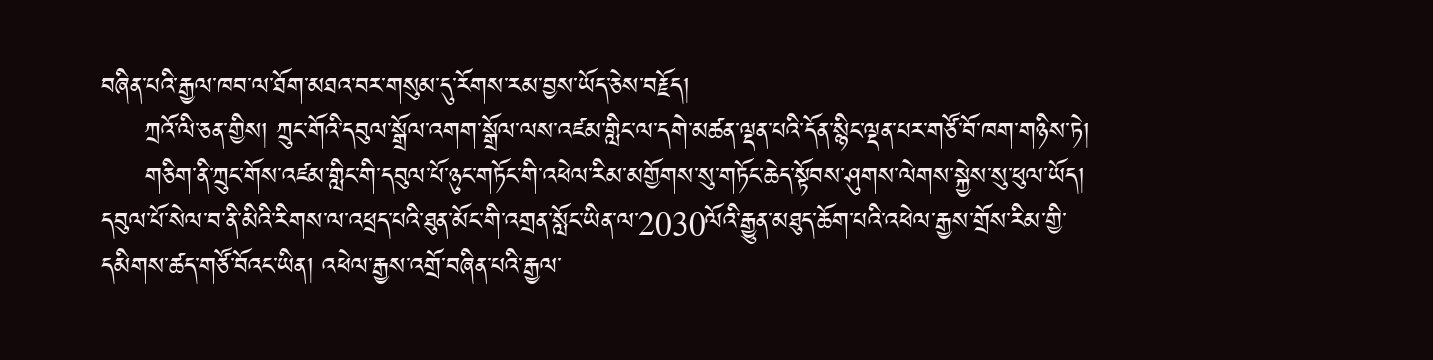བཞིན་པའི་རྒྱལ་ཁབ་ལ་ཐོག་མཐའ་བར་གསུམ་དུ་རོགས་རམ་བྱས་ཡོད་ཅེས་བརྗོད།
     ཀྲའོ་ལི་ཅན་གྱིས། ཀྲུང་གོའི་དབུལ་སྒྲོལ་འགག་སྒྲོལ་ལས་འཛམ་གླིང་ལ་དགེ་མཚན་ལྡན་པའི་དོན་སྙིང་ལྡན་པར་གཙོ་བོ་ཁག་གཉིས་ཏེ།
     གཅིག་ནི་ཀྲུང་གོས་འཛམ་གླིང་གི་དབུལ་པོ་ཉུང་གཏོང་གི་འཕེལ་རིམ་མགྱོགས་སུ་གཏོང་ཆེད་སྟོབས་ཤུགས་ལེགས་སྐྱེས་སུ་ཕུལ་ཡོད། དབུལ་པོ་སེལ་བ་ནི་མིའི་རིགས་ལ་འཕྲད་པའི་ཐུན་མོང་གི་འགྲན་སློང་ཡིན་ལ་2030ལོའི་རྒྱུན་མཐུད་ཆོག་པའི་འཕེལ་རྒྱས་གྲོས་རིམ་གྱི་དམིགས་ཚད་གཙོ་བོའང་ཡིན། འཕེལ་རྒྱས་འགྲོ་བཞིན་པའི་རྒྱལ་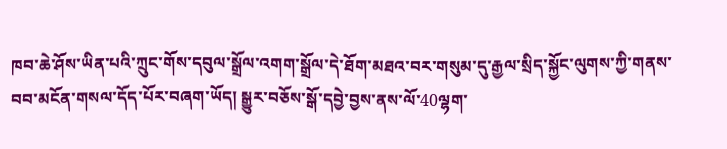ཁབ་ཆེ་ཤོས་ཡིན་པའི་ཀྲུང་གོས་དབུལ་སྒྲོལ་འགག་སྒྲོལ་དེ་ཐོག་མཐའ་བར་གསུམ་དུ་རྒྱལ་སྲིད་སྐྱོང་ལུགས་ཀྱི་གནས་བབ་མངོན་གསལ་དོད་པོར་བཞག་ཡོད། སྒྱུར་བཅོས་སྒོ་དབྱེ་བྱས་ནས་ལོ་40ལྷག་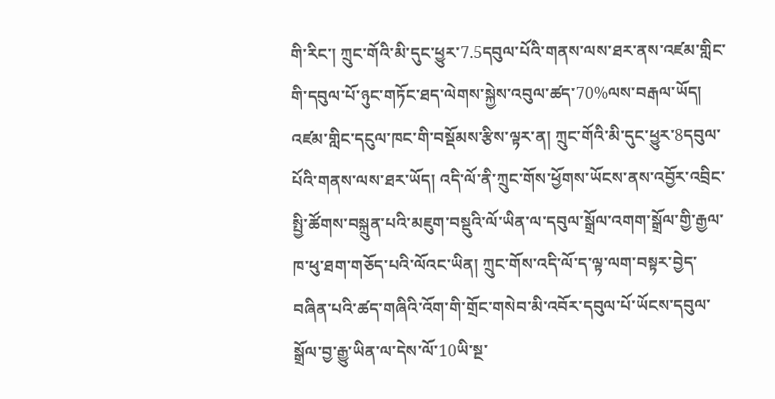གི་རིང་། ཀྲུང་གོའི་མི་དུང་ཕྱུར་7.5དབུལ་པོའི་གནས་ལས་ཐར་ནས་འཛམ་གླིང་གི་དབུལ་པོ་ཉུང་གཏོང་ཐད་ལེགས་སྐྱེས་འབུལ་ཚད་70%ལས་བརྒལ་ཡོད། འཛམ་གླིང་དངུལ་ཁང་གི་བསྡོམས་རྩིས་ལྟར་ན། ཀྲུང་གོའི་མི་དུང་ཕྱུར་8དབུལ་པོའི་གནས་ལས་ཐར་ཡོད། འདི་ལོ་ནི་ཀྲུང་གོས་ཕྱོགས་ཡོངས་ནས་འབྱོར་འབྲིང་སྤྱི་ཚོགས་བསྐྲུན་པའི་མཇུག་བསྡུའི་ལོ་ཡིན་ལ་དབུལ་སྒྲོལ་འགག་སྒྲོལ་གྱི་རྒྱལ་ཁ་ཕུ་ཐག་གཅོད་པའི་ལོའང་ཡིན། ཀྲུང་གོས་འདི་ལོ་ད་ལྟ་ལག་བསྟར་བྱེད་བཞིན་པའི་ཚད་གཞིའི་འོག་གི་གྲོང་གསེབ་མི་འབོར་དབུལ་པོ་ཡོངས་དབུལ་སྒྲོལ་བྱ་རྒྱུ་ཡིན་ལ་དེས་ལོ་10ཡི་སྔ་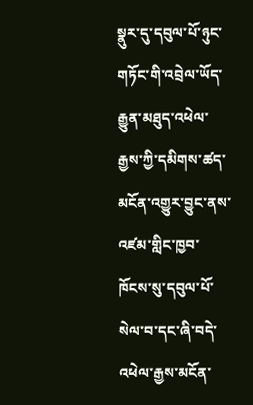སྣུར་དུ་དབུལ་པོ་ཉུང་གཏོང་གི་འབྲེལ་ཡོད་རྒྱུན་མཐུད་འཕེལ་རྒྱས་ཀྱི་དམིགས་ཚད་མངོན་འགྱུར་བྱུང་ནས་འཛམ་གླིང་ཁྱབ་ཁོངས་སུ་དབུལ་པོ་སེལ་བ་དང་ཞི་བདེ་འཕེལ་རྒྱས་མངོན་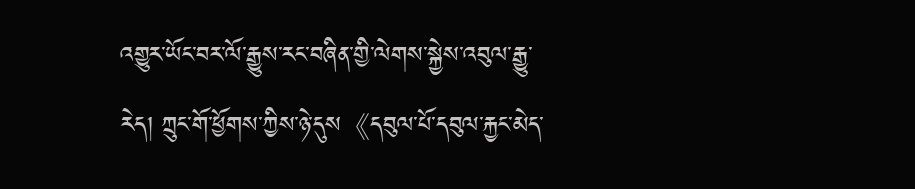འགྱུར་ཡོང་བར་ལོ་རྒྱུས་རང་བཞིན་གྱི་ལེགས་སྐྱེས་འབུལ་རྒྱུ་རེད། ཀྲུང་གོ་ཕྱོགས་ཀྱིས་ཉེ་དུས《དབུལ་པོ་དབུལ་རྐྱང་མེད་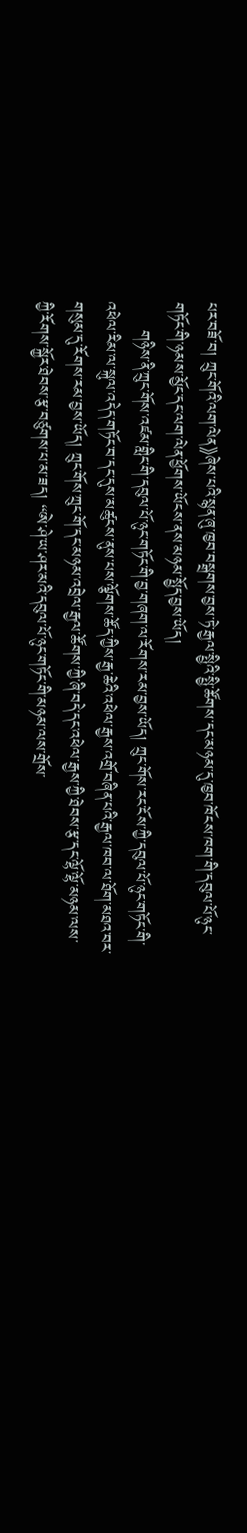པར་བཟོ་བ། ཀྲུང་གོའི་ལག་ལེན》ཞེས་པའི་སྙན་ཞུ་ཁྱབ་བསྒྲགས་བྱས་ཏེ་རྒྱལ་སྤྱིའི་སྤྱི་ཚོགས་དང་མཉམ་དུ་ཁྱབ་ཁོངས་ཁག་གི་དབུལ་པོ་ཉུང་གཏོང་གི་ཉམས་མྱོང་དང་ལག་ལེན་ཕྱོགས་ཡོངས་ནས་མཉམ་སྤྱོད་བྱས་ཡོད།
     གཉིས་ནི་ཀྲུང་གོས་འཛམ་གླིང་གི་དབུལ་པོ་ཉུང་གཏོང་གི་བྱ་གཞག་ལ་རོགས་རམ་བྱས་ཡོད། ཀྲུང་གོས་རང་ངོས་ཀྱི་དབུལ་པོ་ཉུང་གཏོང་གི་འཕེལ་རིམ་ལ་སྐུལ་འདེད་གཏོང་བ་དང་དུས་མཚུངས་ནུས་པས་ལྕོགས་ཚོད་ཀྱིས་རྒྱ་ཆེའི་འཕེལ་རྒྱས་འགྲོ་བཞིན་པའི་རྒྱལ་ཁབ་ལ་ཐོག་མཐའ་བར་གསུམ་དུ་རོགས་རམ་བྱས་ཡོད། ཀྲུང་གོས་ཀྲུང་གོ་དང་མཉམ་འབྲེལ་རྒྱལ་ཚོགས་ཀྱི་ཞི་བདེ་དང་འཕེལ་རྒྱས་ཀྱི་ཐེབས་རྩ་དང་ལྷོ་ལྷོ་མཉམ་ལས་ཀྱི་རོགས་སྐྱོར་ཐེབས་རྩ་བཙུགས་པ་མ་ཟད། “ཨེ་ཤེ་ཡ་ཤར་མའི་དབུལ་པོ་ཉུང་གཏོང་གི་མཉམ་ལས་གྲོས་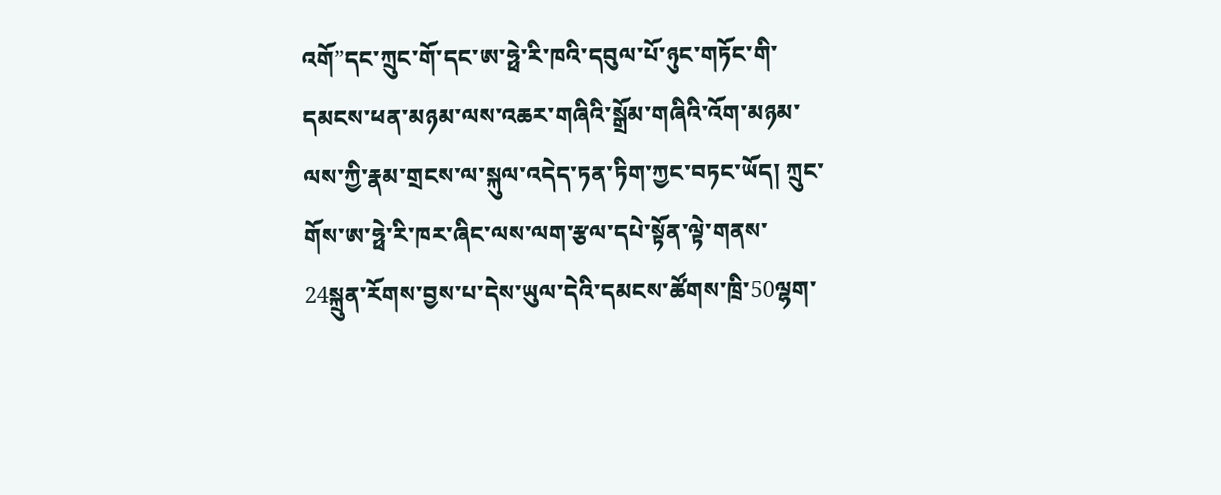འགོ”དང་ཀྲུང་གོ་དང་ཨ་ཧྥེ་རི་ཁའི་དབུལ་པོ་ཉུང་གཏོང་གི་དམངས་ཕན་མཉམ་ལས་འཆར་གཞིའི་སྒྲོམ་གཞིའི་འོག་མཉམ་ལས་ཀྱི་རྣམ་གྲངས་ལ་སྐུལ་འདེད་ཏན་ཏིག་ཀྱང་བཏང་ཡོད། ཀྲུང་གོས་ཨ་ཧྥེ་རི་ཁར་ཞིང་ལས་ལག་རྩལ་དཔེ་སྟོན་ལྟེ་གནས་24སྐྲུན་རོགས་བྱས་པ་དེས་ཡུལ་དེའི་དམངས་ཚོགས་ཁྲི་50ལྷག་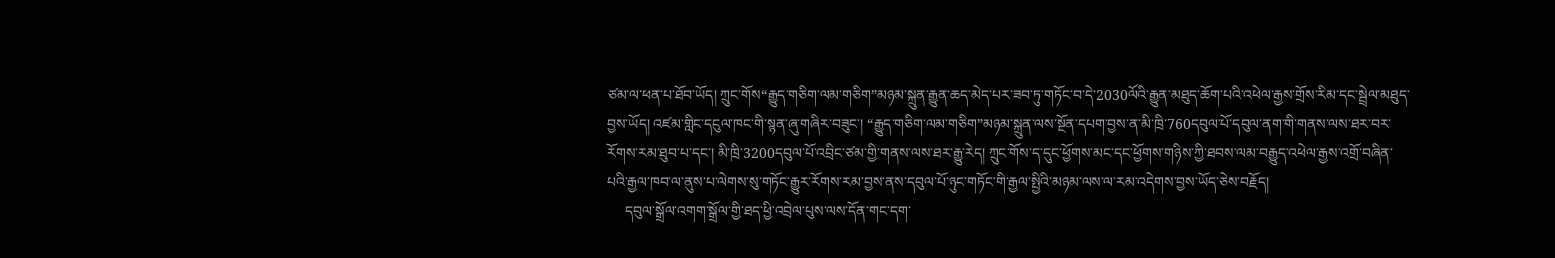ཙམ་ལ་ཕན་པ་ཐོབ་ཡོད། ཀྲུང་གོས“རྒྱུད་གཅིག་ལམ་གཅིག”མཉམ་སྐྲུན་རྒྱུན་ཆད་མེད་པར་ཟབ་ཏུ་གཏོང་བ་དེ་2030ལོའི་རྒྱུན་མཐུད་ཆོག་པའི་འཕེལ་རྒྱས་གྲོས་རིམ་དང་སྦྲེལ་མཐུད་བྱས་ཡོད། འཛམ་གླིང་དངུལ་ཁང་གི་སྙན་ཞུ་གཞིར་བཟུང་། “རྒྱུད་གཅིག་ལམ་གཅིག”མཉམ་སྐྲུན་ལས་སྔོན་དཔག་བྱས་ན་མི་ཁྲི་760དབུལ་པོ་དབུལ་ནག་གི་གནས་ལས་ཐར་བར་རོགས་རམ་ཐུབ་པ་དང་། མི་ཁྲི་3200དབུལ་པོ་འབྲིང་ཙམ་གྱི་གནས་ལས་ཐར་རྒྱུ་རེད། ཀྲུང་གོས་ད་དུང་ཕྱོགས་མང་དང་ཕྱོགས་གཉིས་ཀྱི་ཐབས་ལམ་བརྒྱུད་འཕེལ་རྒྱས་འགྲོ་བཞིན་པའི་རྒྱལ་ཁབ་ལ་ནུས་པ་ལེགས་སུ་གཏོང་རྒྱུར་རོགས་རམ་བྱས་ནས་དབུལ་པོ་ཉུང་གཏོང་གི་རྒྱལ་སྤྱིའི་མཉམ་ལས་ལ་རམ་འདེགས་བྱས་ཡོད་ཅེས་བརྗོད།
     དབུལ་སྒྲོལ་འགག་སྒྲོལ་གྱི་ཐད་ཕྱི་འབྲེལ་པུས་ལས་དོན་གང་དག་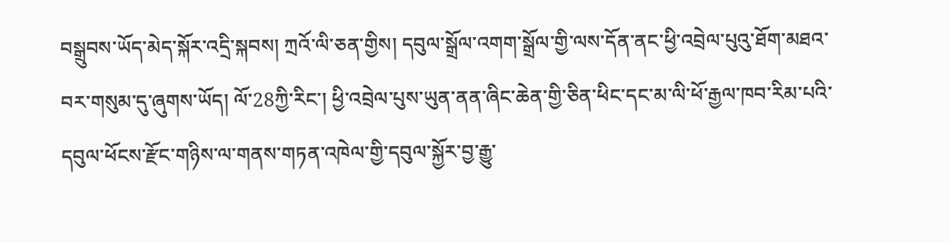བསྒྲུབས་ཡོད་མེད་སྐོར་འདྲི་སྐབས། ཀྲའོ་ལི་ཅན་གྱིས། དབུལ་སྒྲོལ་འགག་སྒྲོལ་གྱི་ལས་དོན་ནང་ཕྱི་འབྲེལ་པུའུ་ཐོག་མཐའ་བར་གསུམ་དུ་ཞུགས་ཡོད། ལོ་28ཀྱི་རིང་། ཕྱི་འབྲེལ་པུས་ཡུན་ནན་ཞིང་ཆེན་གྱི་ཅིན་ཕིང་དང་མ་ལི་ཕོ་རྒྱལ་ཁབ་རིམ་པའི་དབུལ་ཕོངས་རྫོང་གཉིས་ལ་གནས་གཏན་འཁེལ་གྱི་དབུལ་སྐྱོར་བྱ་རྒྱུ་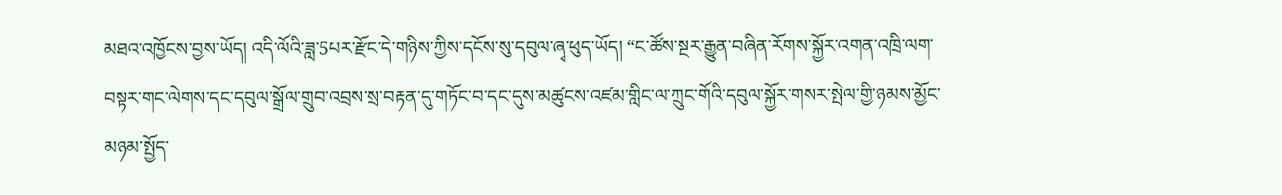མཐའ་འཁྱོངས་བྱས་ཡོད། འདི་ལོའི་ཟླ་5པར་རྫོང་དེ་གཉིས་ཀྱིས་དངོས་སུ་དབུལ་ཞྭ་ཕུད་ཡོད། “ང་ཚོས་སྔར་རྒྱུན་བཞིན་རོགས་སྐྱོར་འགན་འཁྲི་ལག་བསྟར་གང་ལེགས་དང་དབུལ་སྒྲོལ་གྲུབ་འབྲས་སྲ་བརྟན་དུ་གཏོང་བ་དང་དུས་མཚུངས་འཛམ་གླིང་ལ་ཀྲུང་གོའི་དབུལ་སྐྱོར་གསར་སྤེལ་གྱི་ཉམས་མྱོང་མཉམ་སྤྱོད་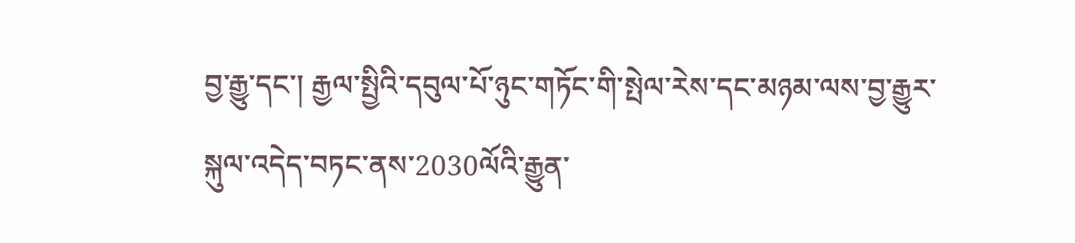བྱ་རྒྱུ་དང་། རྒྱལ་སྤྱིའི་དབུལ་པོ་ཉུང་གཏོང་གི་སྤེལ་རེས་དང་མཉམ་ལས་བྱ་རྒྱུར་སྐུལ་འདེད་བཏང་ནས་2030ལོའི་རྒྱུན་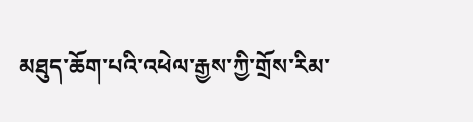མཐུད་ཆོག་པའི་འཕེལ་རྒྱས་ཀྱི་གྲོས་རིམ་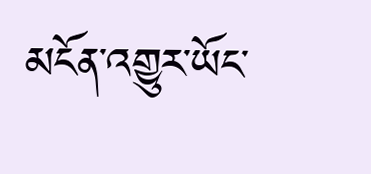མངོན་འགྱུར་ཡོང་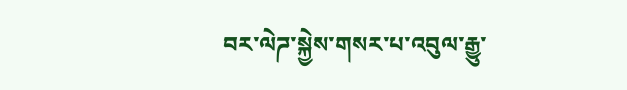བར་ལེཌ་སྐྱེས་གསར་པ་འབུལ་རྒྱུ་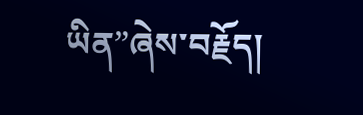ཡིན”ཞེས་བརྗོད།